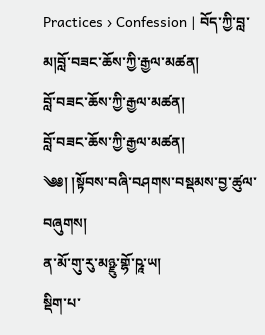Practices › Confession | བོད་ཀྱི་བླ་མ།བློ་བཟང་ཆོས་ཀྱི་རྒྱལ་མཚན།
བློ་བཟང་ཆོས་ཀྱི་རྒྱལ་མཚན།
བློ་བཟང་ཆོས་ཀྱི་རྒྱལ་མཚན།
༄༅། །སྟོབས་བཞི་བཤགས་བསྡམས་བྱ་ཚུལ་བཞུགས།
ན་མོ་གུ་རུ་མཉྫུ་གྷོ་ཥཱ་ཡ།
སྡིག་པ་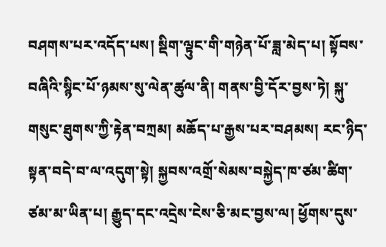བཤགས་པར་འདོད་པས། སྡིག་ལྟུང་གི་གཉེན་པོ་ཟླ་མེད་པ། སྟོབས་བཞིའི་སྙིང་པོ་ཉམས་སུ་ལེན་ཚུལ་ནི། གནས་བྱི་དོར་བྱས་ཏེ། སྐུ་གསུང་ཐུགས་ཀྱི་རྟེན་བཀྲམ། མཆོད་པ་རྒྱས་པར་བཤམས། རང་ཉིད་སྟན་བདེ་བ་ལ་འདུག་སྟེ། སྐྱབས་འགྲོ་སེམས་བསྐྱེད་ཁ་ཙམ་ཚིག་ཙམ་མ་ཡིན་པ། རྒྱུད་དང་འདྲེས་ངེས་ཅི་མང་བྱས་ལ། ཕྱོགས་དུས་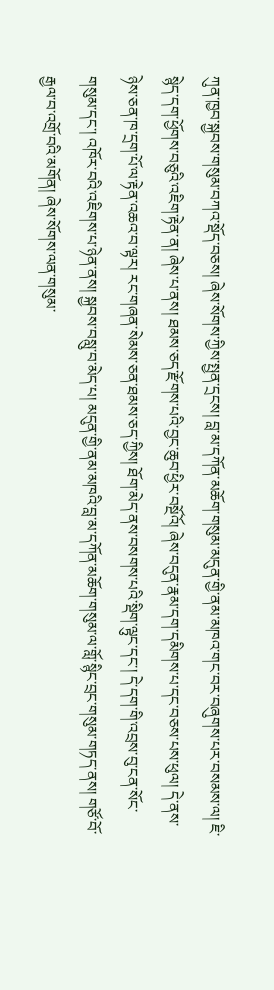ཀུན་ཁྱབ་སྐྱབས་གསུམ་བཀའ་སྡོད་བཅས། ཞེས་སོགས་ཀྱིས་སྤྱན་དྲངས། བླ་མ་དཀོན་མཆོག་གསུམ་མདུན་གྱི་ནམ་མཁའ་གང་བར་བཞུགས་པར་བསམས་ལ། ཇི་སྙེད་དག་ཕྱོགས་བཅུའི་འཇིག་རྟེན་ན། ཞེས་པ་ནས། ཐམས་ཅད་རྫོགས་པའི་བྱང་ཆུབ་ཕྱིར་བསྔོའོ། ཞེས་བདུན་རྣམ་དག་དམིགས་པ་དང་བཅས་པས་ཕུལ། དེ་ནས་ཉེས་ཅན་ཁ་དྲག་པོ་ལ་རྟེན་འཆའ་བ་ལྟར། རང་གཞན་སེམས་ཅན་ཐམས་ཅད་ཀྱིས། ཐོག་མེད་ནས་བསགས་པའི་སྡིག་ལྟུང་དང་། དེ་དག་གི་འབྲས་བུ་ངན་སོང་གསུམ་དང་། འཁོར་བའི་འཇིགས་པ་ཉེན་ནས། སྐྱབས་བསླུ་བ་མེད་པ། མདུན་གྱི་ནམ་མཁའི་བླ་མ་དཀོན་མཆོག་གསུམ་ལ་གློ་སྙིང་བྲང་གསུམ་གཏད་ནས། གཙོ་བོ་རྒྱལ་བ་འགྲོ་བའི་མགོན། ཞེས་སོགས་ལན་གསུམ་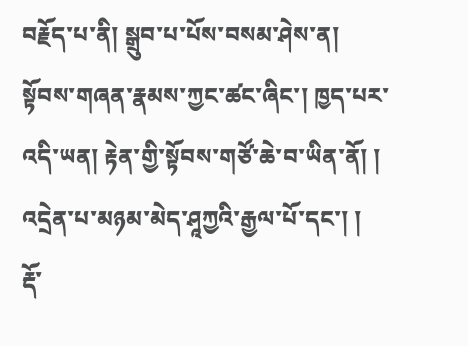བརྗོད་པ་ནི། སྒྲུབ་པ་པོས་བསམ་ཤེས་ན། སྟོབས་གཞན་རྣམས་ཀྱང་ཚང་ཞིང་། ཁྱད་པར་འདི་ཡན། རྟེན་གྱི་སྟོབས་གཙོ་ཆེ་བ་ཡིན་ནོ། །
འདྲེན་པ་མཉམ་མེད་ཤཱཀྱའི་རྒྱལ་པོ་དང་། །
རྡོ་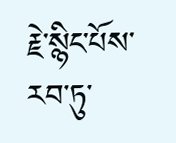རྗེ་སྙིང་པོས་རབ་ཏུ་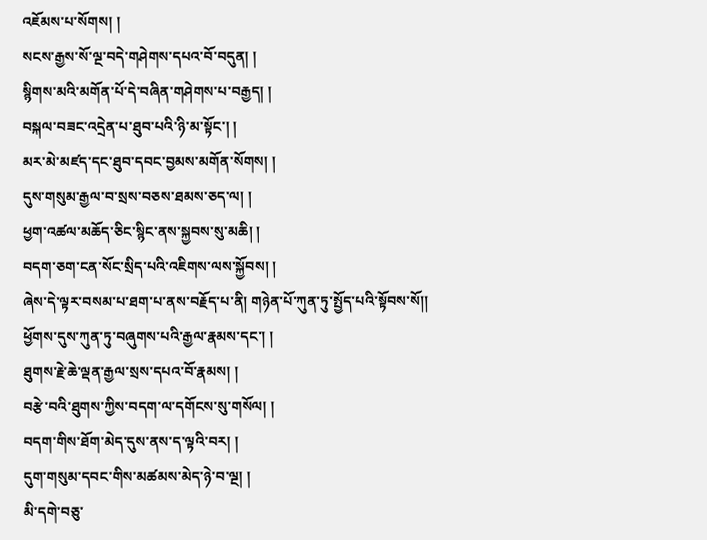འཇོམས་པ་སོགས། །
སངས་རྒྱས་སོ་ལྔ་བདེ་གཤེགས་དཔའ་བོ་བདུན། །
སྙིགས་མའི་མགོན་པོ་དེ་བཞིན་གཤེགས་པ་བརྒྱད། །
བསྐལ་བཟང་འདྲེན་པ་ཐུབ་པའི་ཉི་མ་སྟོང་། །
མར་མེ་མཛད་དང་ཐུབ་དབང་བྱམས་མགོན་སོགས། །
དུས་གསུམ་རྒྱལ་བ་སྲས་བཅས་ཐམས་ཅད་ལ། །
ཕྱག་འཚལ་མཆོད་ཅིང་སྙིང་ནས་སྐྱབས་སུ་མཆི། །
བདག་ཅག་ངན་སོང་སྲིད་པའི་འཇིགས་ལས་སྐྱོབས། །
ཞེས་དེ་ལྟར་བསམ་པ་ཐག་པ་ནས་བརྗོད་པ་ནི། གཉེན་པོ་ཀུན་ཏུ་སྤྱོད་པའི་སྟོབས་སོ།།
ཕྱོགས་དུས་ཀུན་ཏུ་བཞུགས་པའི་རྒྱལ་རྣམས་དང་། །
ཐུགས་རྗེ་ཆེ་ལྡན་རྒྱལ་སྲས་དཔའ་བོ་རྣམས། །
བརྩེ་བའི་ཐུགས་ཀྱིས་བདག་ལ་དགོངས་སུ་གསོལ། །
བདག་གིས་ཐོག་མེད་དུས་ནས་ད་ལྟའི་བར། །
དུག་གསུམ་དབང་གིས་མཚམས་མེད་ཉེ་བ་ལྔ། །
མི་དགེ་བཅུ་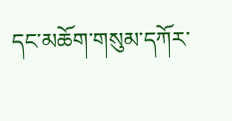དང་མཆོག་གསུམ་དཀོར་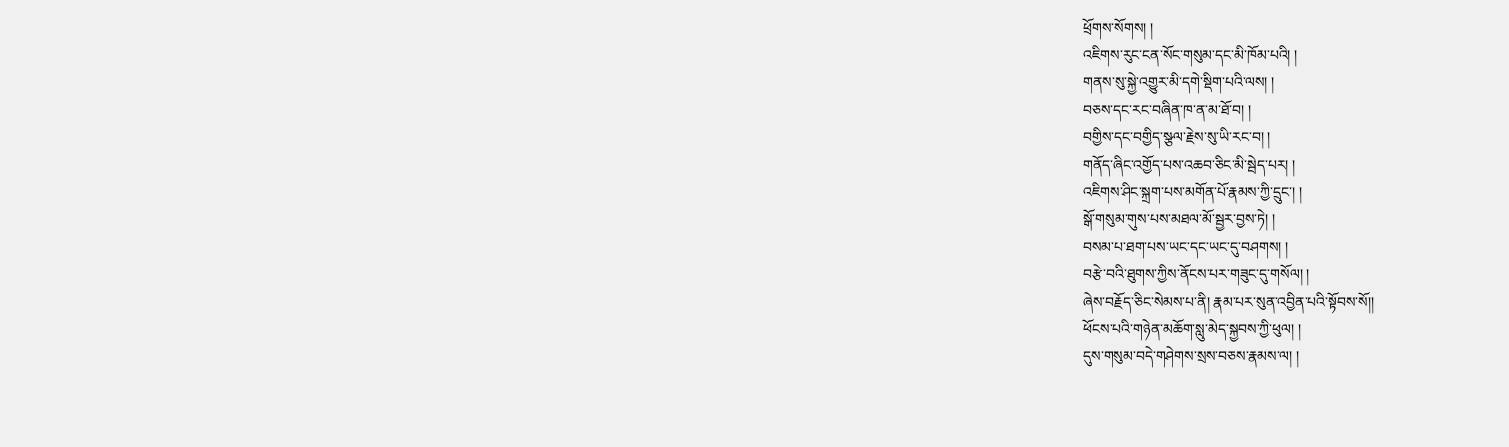ཕྲོགས་སོགས། །
འཇིགས་རུང་ངན་སོང་གསུམ་དང་མི་ཁོམ་པའི། །
གནས་སུ་སྐྱེ་འགྱུར་མི་དགེ་སྡིག་པའི་ལས། །
བཅས་དང་རང་བཞིན་ཁ་ན་མ་ཐོ་བ། །
བགྱིས་དང་བགྱིད་སྩལ་རྗེས་སུ་ཡི་རང་བ། །
གནོད་ཞིང་འགྱོད་པས་འཆབ་ཅིང་མི་སྦེད་པར། །
འཇིགས་ཤིང་སྐྲག་པས་མགོན་པོ་རྣམས་ཀྱི་དྲུང་། །
སྒོ་གསུམ་གུས་པས་མཐལ་མོ་སྦྱར་བྱས་ཏེ། །
བསམ་པ་ཐག་པས་ཡང་དང་ཡང་དུ་བཤགས། །
བརྩེ་བའི་ཐུགས་ཀྱིས་ནོངས་པར་གཟུང་དུ་གསོལ། །
ཞེས་བརྗོད་ཅིང་སེམས་པ་ནི། རྣམ་པར་སུན་འབྱིན་པའི་སྟོབས་སོ།།
ཕོངས་པའི་གཉེན་མཆོག་སླུ་མེད་སྐྱབས་ཀྱི་ཕུལ། །
དུས་གསུམ་བདེ་གཤེགས་སྲས་བཅས་རྣམས་ལ། །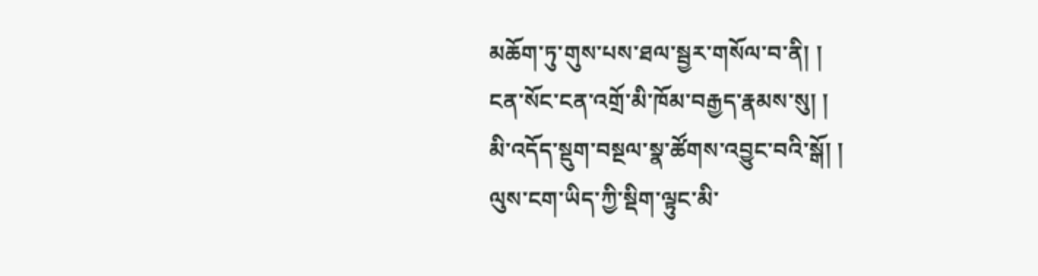མཆོག་ཏུ་གུས་པས་ཐལ་སྦྱར་གསོལ་བ་ནི། །
ངན་སོང་ངན་འགྲོ་མི་ཁོམ་བརྒྱད་རྣམས་སུ། །
མི་འདོད་སྡུག་བསྔལ་སྣ་ཚོགས་འབྱུང་བའི་སྒོ། །
ལུས་ངག་ཡིད་ཀྱི་སྡིག་ལྟུང་མི་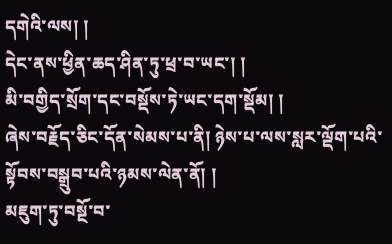དགེའི་ལས། །
དེང་ནས་ཕྱིན་ཆད་ཤིན་ཏུ་ཕྲ་བ་ཡང་། །
མི་བགྱིད་སྲོག་དང་བསྡོས་ཏེ་ཡང་དག་སྡོམ། །
ཞེས་བརྗོད་ཅིང་དོན་སེམས་པ་ནི། ཉེས་པ་ལས་སླར་ལྡོག་པའི་སྟོབས་བསྒྲུབ་པའི་ཉམས་ལེན་ནོ། །
མཇུག་ཏུ་བསྔོ་བ་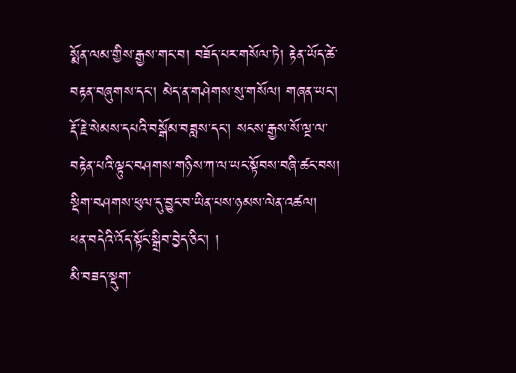སྨོན་ལམ་གྱིས་རྒྱས་གང་བ། བཟོད་པར་གསོལ་ཏེ། རྟེན་ཡོད་ཚེ་བརྟན་བཞུགས་དང་། མེད་ན་གཤེགས་སུ་གསོལ། གཞན་ཡང་། རྡོ་རྗེ་སེམས་དཔའི་བསྒོམ་བཟླས་དང་། སངས་རྒྱས་སོ་ལྔ་ལ་བརྟེན་པའི་ལྟུང་བཤགས་གཉིས་ཀ་ལ་ཡང་སྟོབས་བཞི་ཚང་བས། སྡིག་བཤགས་ཕུལ་དུ་བྱུང་བ་ཡིན་པས་ཉམས་ལེན་འཚལ།
ཕན་བདེའི་འོད་སྟོང་སྒྲིབ་བྱེད་ཅིང་། །
མི་བཟད་སྡུག་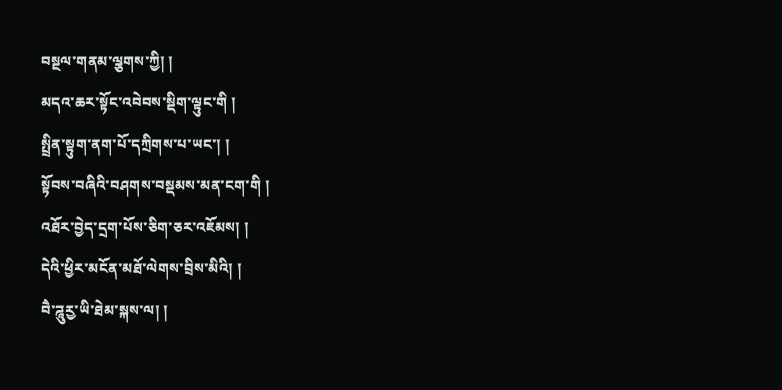བསྔལ་གནམ་ལྕགས་ཀྱི། །
མདའ་ཆར་སྟོང་འབེབས་སྡིག་ལྟུང་གི །
སྤྲིན་སྟུག་ནག་པོ་དཀྲིགས་པ་ཡང་། །
སྟོབས་བཞིའི་བཤགས་བསྡམས་མན་ངག་གི །
འཐོར་བྱེད་དྲག་པོས་ཅིག་ཅར་འཇོམས། །
དེའི་ཕྱིར་མངོན་མཐོ་ལེགས་བྲིས་མིའི། །
བཻ་ཌཱུརྱ་ཡི་ཐེམ་སྐས་ལ། །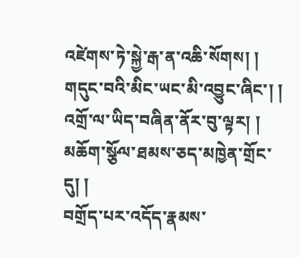འཛེགས་ཏེ་སྐྱེ་རྒ་ན་འཆི་སོགས། །
གདུང་བའི་མིང་ཡང་མི་འབྱུང་ཞིང་། །
འགྲོ་ལ་ཡིད་བཞིན་ནོར་བུ་ལྟར། །
མཆོག་སྩོལ་ཐམས་ཅད་མཁྱེན་གྲོང་དུ། །
བགྲོད་པར་འདོད་རྣམས་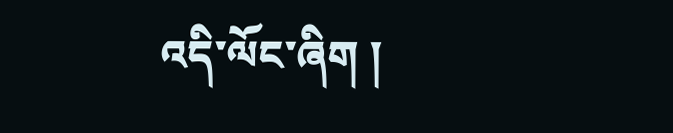འདི་ལོང་ཞིག །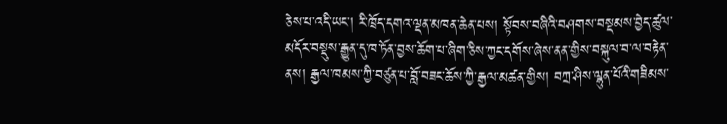ཅེས་པ་འདི་ཡང་། རི་ཁྲོད་དགའ་ལྡན་མཁན་ཆེན་པས། སྟོབས་བཞིའི་བཤགས་བསྡམས་བྱེད་ཚུལ་མདོར་བསྡུས་རྒྱུན་དུ་ཁ་ཏོན་བྱས་ཆོག་པ་ཞིག་ཅིས་ཀྱང་དགོས་ཞེས་ནན་གྱིས་བསྐུལ་བ་ལ་བརྟེན་ནས། རྒྱལ་ཁམས་ཀྱི་བཙུན་པ་བློ་བཟང་ཆོས་ཀྱི་རྒྱལ་མཚན་གྱིས། བཀྲ་ཤིས་ལྷུན་པོའི་གཟིམས་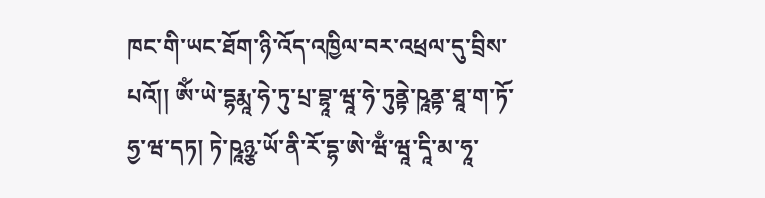ཁང་གི་ཡང་ཐོག་ཉི་འོད་འཁྱིལ་བར་འཕྲལ་དུ་བྲིས་པའོ།། ཨོཾ་ཡེ་དྷརྨཱ་ཧེ་ཏུ་པྲ་བྷཱ་ཝཱ་ཧེ་ཏུནྟེ་ཥཱནྟ་ཐཱ་ག་ཏོ་ཧྱ་ཝ་དཏ། ཏེ་ཥཱཉྩ་ཡོ་ནི་རོ་དྷ་ཨེ་ཝྃ་ཝཱ་དཱི་མ་ཧཱ་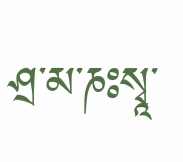ཤྲ་མ་ཎཿསྭཱ་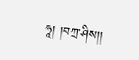ཧཱ། །བཀྲ་ཤིས།།